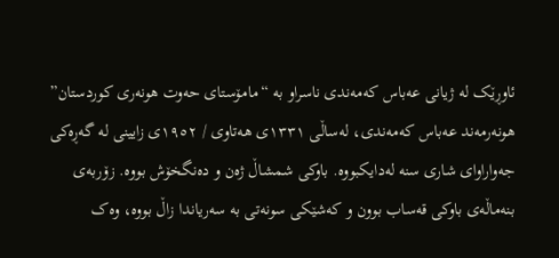ئاوڕێک لە ژیانی عەباس کەمەندی ناسراو بە “مامۆستای حەوت هونەری کوردستان”
هونەرمەند عەباس کەمەندی، لەساڵی ١٣٣١ی هەتاوی / ١٩٥٢ی زایینی لە گەڕەکی جەواراوای شاری سنە لەدایکبووە. باوکی شمشاڵ ژەن و دەنگخۆش بووە. زۆربەی بنەماڵەی باوکی قەساب بوون و کەشێکی سونەتی بە سەریاندا زاڵ بووە، وەک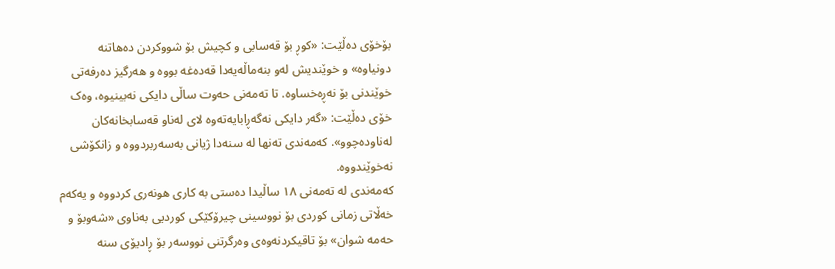بۆخۆی دەڵێت: «کوڕ بۆ قەسابی و کچیش بۆ شووکردن دەھاتنە دونیاوە» و خوێندیش لەو بنەماڵەیەدا قەدەغە بووە و ھەرگیز دەرفەتی خوێندنی بۆ نەڕەخساوە. تا تەمەنی حەوت ساڵی دایکی نەبینیوە، وەک خۆی دەڵێت: «گەر دایکی نەگەڕابایەتەوە لای لەناو قەسابخانەکان لەناودەچوو». کەمەندی تەنھا لە سنەدا ژیانی بەسەربردووە و زانکۆشی نەخوێندووە.
کەمەندی لە تەمەنی ١٨ ساڵیدا دەستی بە کاری ھونەری کردووە و یەکەم خەڵاتی زمانی کوردی بۆ نووسینی چیرۆکێکی کوردیی بەناوی «شەوبۆ و حەمە شوان» بۆ تاقیکردنەوەی وەرگرتنی نووسەر بۆ ڕادیۆی سنە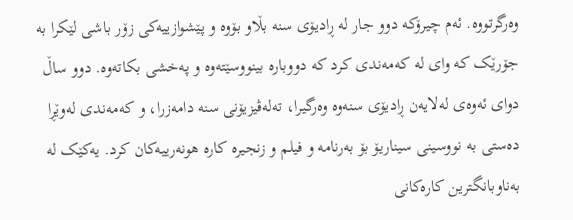وەرگرتووە. ئەم چیرۆکە دوو جار لە ڕادیۆی سنە بڵاو بۆوە و پێشوازییەکی زۆر باشی لێکرا بە جۆرێک کە وای لە کەمەندی کرد کە دووبارە بینووسێتەوە و پەخشی بکاتەوە. دوو ساڵ دوای ئەوەی لەلایەن ڕادیۆی سنەوە وەرگیرا، تەلەڤیزیۆنی سنە دامەزرا، و کەمەندی لەوێڕا دەستی بە نووسینی سیناریۆ بۆ بەرنامە و فیلم و زنجیرە کارە هونەرییەکان کرد. یەکێک لە بەناوبانگترین کارەکانی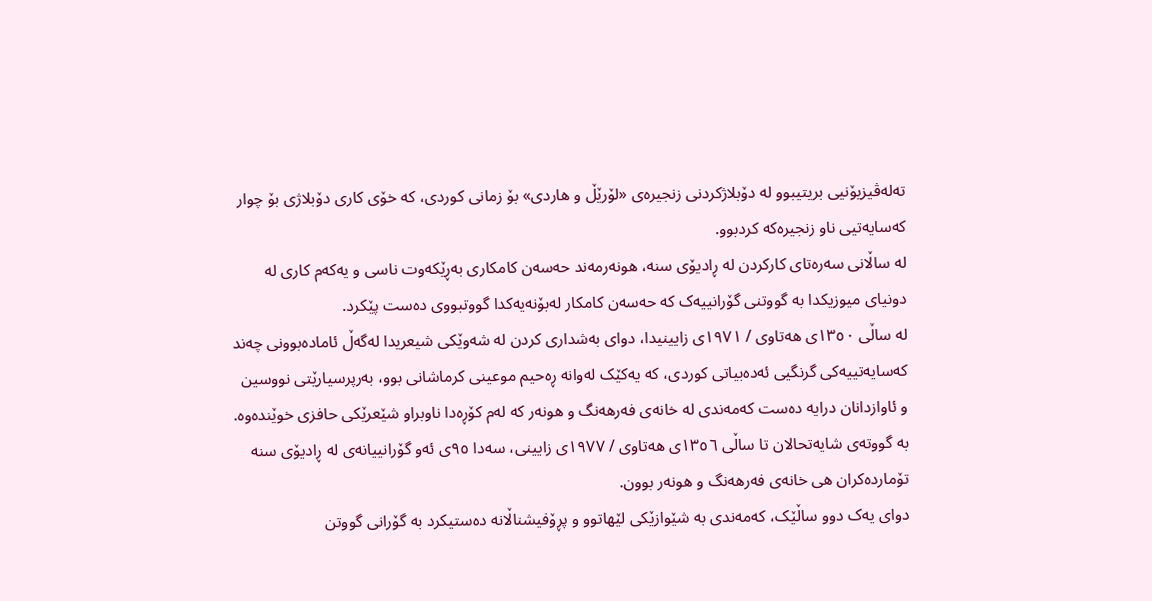تەلەڤیزیۆنیی بریتیبوو لە دۆبلاژکردنی زنجیرەی «لۆرێڵ و ھاردی» بۆ زمانی کوردی، کە خۆی کاری دۆبلاژی بۆ چوار کەسایەتیی ناو زنجیرەکە کردبوو.
لە ساڵانی سەرەتای کارکردن لە ڕادیۆی سنە، هونەرمەند حەسەن کامکاری بەڕێکەوت ناسی و یەکەم کاری لە دونیای میوزیکدا بە گووتنی گۆرانییەک کە حەسەن کامکار لەبۆنەیەکدا گووتبووی دەست پێکرد.
لە ساڵی ١٣٥٠ی هەتاوی / ١٩٧١ی زایینیدا، دوای بەشداری کردن لە شەوێکی شیعریدا لەگەڵ ئامادەبوونی چەند کەسایەتییەکی گرنگیی ئەدەبیاتی کوردی، کە یەکێک لەوانە ڕەحیم موعینی کرماشانی بوو، بەرپرسیارێتی نووسین و ئاوازدانان درایە دەست کەمەندی لە خانەی فەرھەنگ و ھونەر کە لەم کۆڕەدا ناوبراو شێعرێکی حافزی خوێندەوە. بە گووتەی شایەتحالان تا ساڵی ١٣٥٦ی هەتاوی / ١٩٧٧ی زایینی، سەدا ٩٥ی ئەو گۆرانییانەی لە ڕادیۆی سنە تۆماردەکران ھی خانەی فەرھەنگ و ھونەر بوون.
دوای یەک دوو ساڵێک، کەمەندی بە شێوازێکی لێھاتوو و پڕۆفیشناڵانە دەستیکرد بە گۆرانی گووتن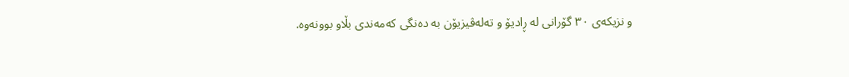و نزیکەی ٣٠ گۆرانی لە ڕادیۆ و تەلەڤیزیۆن بە دەنگی کەمەندی بڵاو بوونەوە.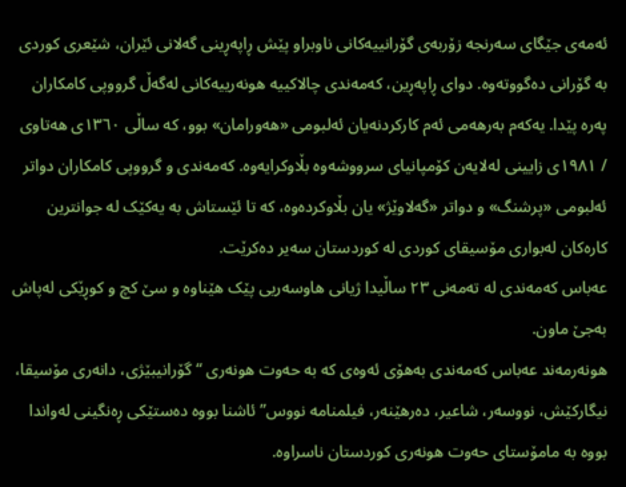ئەمەی جێگای سەرنجە زۆربەی گۆرانییەکانی ناوبراو پێش ڕاپەڕینی گەلانی ئێران، شێعری کوردی بە گۆرانی دەگووتەوە. دوای ڕاپەڕین، کەمەندی چالاکییە هونەرییەکانی لەگەڵ گرووپی کامکاران پەرە پێدا. یەکەم بەرھەمی ئەم کارکردنەیان ئەلبومی «ھەورامان» بوو، کە ساڵی ١٣٦٠ی هەتاوی / ١٩٨١ی زایینی لەلایەن کۆمپانیای سرووشەوە بڵاوکرایەوە. کەمەندی و گرووپی کامکاران دواتر ئەلبومی «پرشنگ» و دواتر «گەلاوێژ» یان بڵاوکردەوە، کە تا ئێستاش بە یەکێک لە جوانترین کارەکان لەبواری مۆسیقای کوردی لە کوردستان سەیر دەکرێت.
عەباس کەمەندی لە تەمەنی ٢٣ ساڵیدا ژیانی ھاوسەریی پێک ھێناوە و سێ کچ و کوڕێکی لەپاش بەجێ ماون.
هونەرمەند عەباس کەمەندی بەهۆی ئەوەی کە بە حەوت هونەری “گۆرانیبێژی، دانەری مۆسیقا، نیگارکێش، نووسەر، شاعیر، دەرهێنەر، فیلمنامە نووس” ئاشنا بووە دەستێکی ڕەنگینی لەواندا بووە بە مامۆستای حەوت هونەری کوردستان ناسراوە.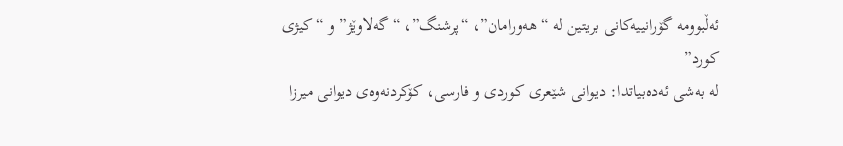ئەڵبوومە گۆرانییەکانی بریتین لە “ھەورامان”، “پرشنگ”، “گەلاوێژ” و “کیژی کورد”
لە بەشی ئەدەبیاتدا: دیوانی شێعری کوردی و فارسی، کۆکردنەوەی دیوانی میرزا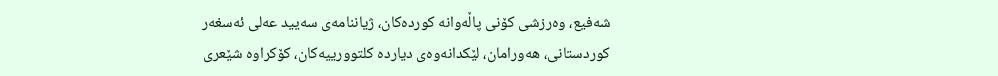شەفیع، وەرزشی کۆنی پاڵەوانە کوردەکان، ژیاننامەی سەیید عەلی ئەسغەر کوردستانی، ھەورامان، لێکدانەوەی دیاردە کلتوورییەکان، کۆکراوە شێعری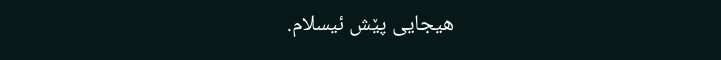ھیجایی پێش ئیسلام.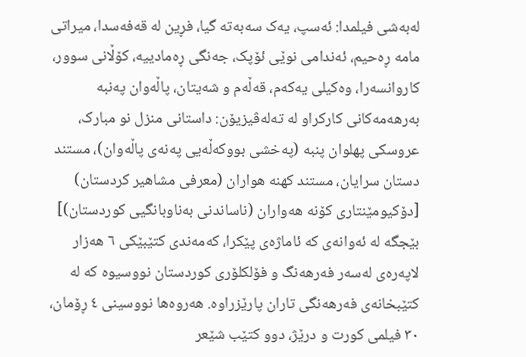لەبەشی فیلمدا: ئەسپ، یەک سەبەتە گیا، فڕین لە قەفەسدا، میراتی مامە ڕەحیم، ئەندامی نوێی ئۆپک، جەنگی ڕەمادییە، کۆڵانی سوور، کاروانسەرا، وەکیلی یەکەم، قەڵەم و شەیتان، پاڵەوان پەنبە
بەرهەمەکانی کارکراو لە تەلەڤیزیۆن: داستانی منزل نو مبارک، عروسکی پھلوان پنبە (پەخشی بووکەڵەیی پەنەی پاڵەوان)، مستند دستان سرایان، مستند کھنە ھواران (معرفی مشاھیر کردستان) [دۆکیومێنتاری کۆنە ھەواران (ناساندنی بەناوبانگیی کوردستان)]
بێجگە لە ئەوانەی کە ئاماژەی پێکرا، کەمەندی کتێبێکی ٦ هەزار لاپەرەی لەسەر فەرهەنگ و فۆلکلۆری کوردستان نووسیوە کە لە کتێبخانەی فەرهەنگی تاران پارێزراوە. هەروەها نووسینی ٤ ڕۆمان، ٣٠ فیلمی کورت و درێژ، دوو کتێب شێعر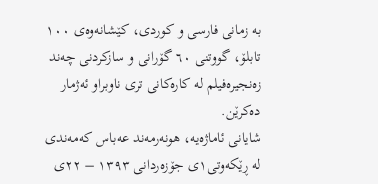بە زمانی فارسی و کوردی، کێشانەوەی ١٠٠ تابلۆ، گووتنی ٦٠ گۆرانی و سازکردنی چەند زەنجیرەفیلم لە کارەکانی تری ناوبراو ئەژمار دەکرێن.
شایانی ئاماژەیە، هونەرمەند عەباس کەمەندی لە ڕێکەوتی۱ی جۆزەردانی ۱۳۹۳ – ۲۲ی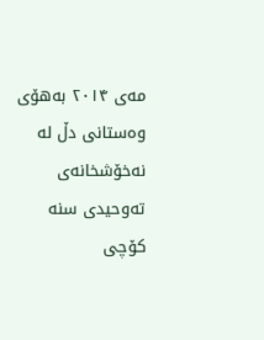مەی ۲۰۱۴ بەهۆی وەستانی دڵ لە نەخۆشخانەی تەوحیدی سنە کۆچی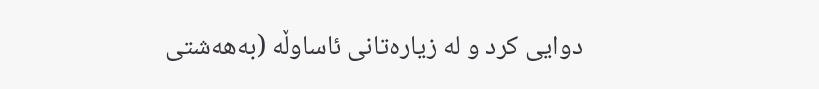دوایی کرد و لە زیارەتانی ئاساوڵە (بەهەشتی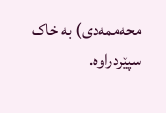محەممەدی) بە خاک سپێردراوە.